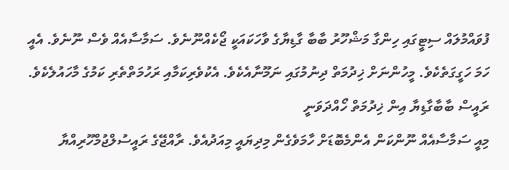ފުވައްމުލައް ސިޓީގައި ހިންގާ މަޝްހޫރު ބާބާ ގާޑިޔާގެ ވާހަކައަކީ ޖޯކެއްނޫނެވެ. ސަމާސާއެއް ވެސް ނޫނެވެ. އެއީ ހަމަ ހަގީގަތެކެވެ. މީހުންނަށް ޚިދުމަތް ދިނުމުގައި ނަމޫނާއެކެވެ. އެކުވެރިކަމާއި ރަހުމަތްތެރި ކަމުގެ މާހައުލެކެވެ.
ރައީސް ބާބާގާޑިޔާ އިން ޚިދުމަތް ހޯއްދަވަނީ
މިއީ ސަމާސާއެއް ނޫންކަން އެންމެބޮޑަށް ހާމަވެގެން މިދިޔައީ މިއަދުއެވެ. ރާއްޖޭގެ ރައީސުލްޖުމްހޫރިއްޔާ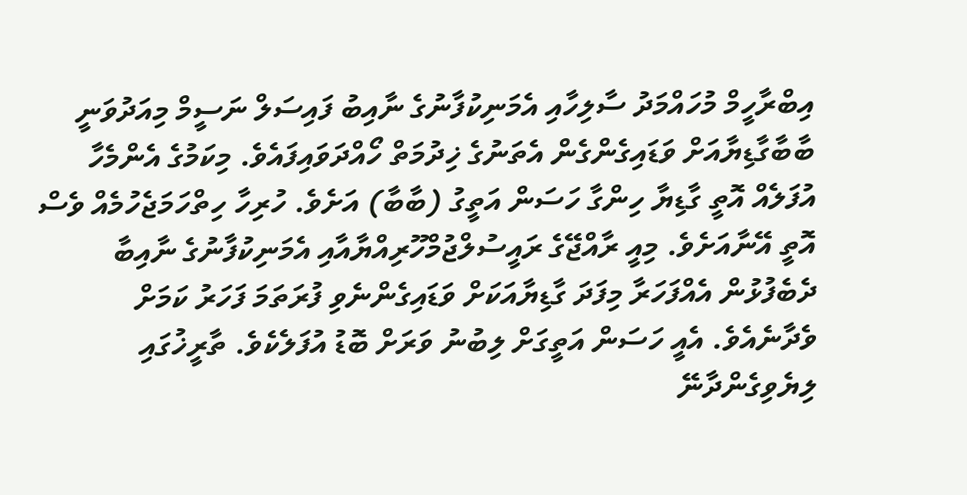އިބްރާހީމް މުހައްމަދު ސާލިހާއި އެމަނިކުފާނުގެ ނާއިބު ފައިސަލް ނަސީމް މިއަދުވަނީ ބާބާގާޑިޔާއަށް ވަޑައިގެންގެން އެތަނުގެ ޚިދުމަތް ހޯއްދަވައިފައެވެ. މިކަމުގެ އެންމެހާ އުފަލެއް އޮތީ ގާޑިޔާ ހިންގާ ހަސަން އަތީގު (ބާބާ) އަށެވެ. ހުރިހާ ހިތްހަމަޖެހުމެއް ވެސް އޮތީ އޭނާއަށެވެ. މިއީ ރާއްޖޭގެ ރައީސުލްޖުމްހޫރިއްޔާއާއި އެމަނިކުފާނުގެ ނާއިބާ ދެބެފުޅުން އެއްފަހަރާ މިފަދަ ގާޑިޔާއަކަށް ވަޑައިގެންނެވި ފުރަތަމަ ފަހަރު ކަމަށް ވެދާނެއެވެ. އެއީ ހަސަން އަތީގަށް ލިބުނު ވަރަށް ބޮޑު އުފަލެކެވެ. ތާރީޚުގައި ލިޔެވިގެންދާނޭ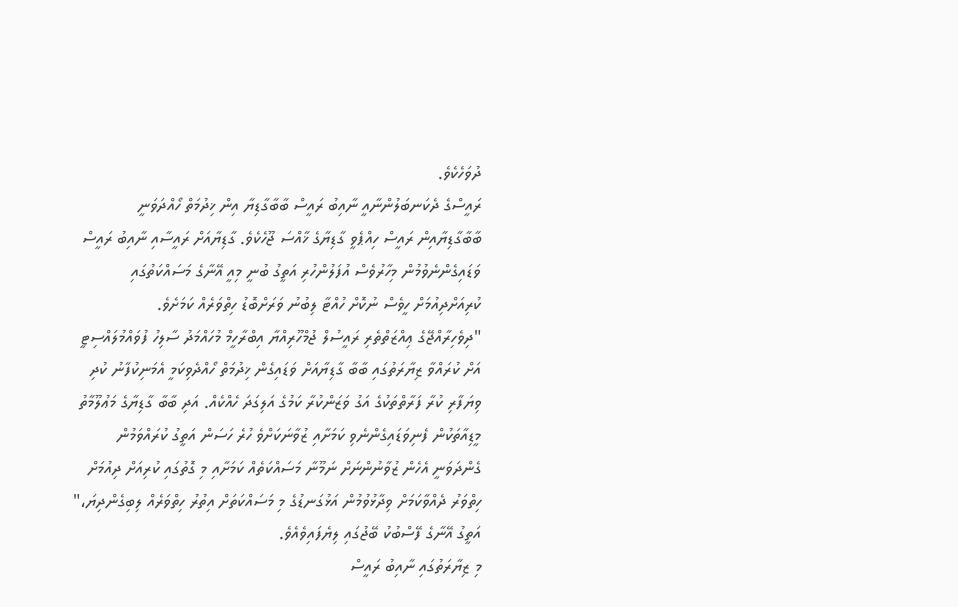ދުވަހެކެވެ.
ރައީސްގެ ދެކަނބަލުންނާއީ ނާއިބު ރައީސް ބާބާގާޑިޔާ އިން ޚިދުމަތް ހޯއްދަވަނީ
ބާބާގާޑިޔާއިން ރައީސް ހިއްޕެވީ ގާޑިޔާގެ ޚާއްސަ ޖޫހެކެވެ. ގާޑިޔާއަށް ރައީސާއި ނާއިބު ރައީސް ވަޑައިގެންނެވުމުން މިހާރުވެސް އުފަލުންހުރި އަތީގު ބުނީ މިއީ އޭނާގެ މަސައްކަތުގައި ކުރިއަށްދިއުމަށް ހީވެސް ނުކޮށް ހުއްޓާ ލިބުނު ވަރަށްބޮޑު ހިތްވަރެއް ކަމަށެވެ.
"ދިވެހިރާއްޖޭގެ ޢިއްޒަތްތެރި ރައީސުލް ޖުމްހޫރިއްޔާ އިބްރާހީމް މުހައްމަދު ސާލިހު ފުވައްމުލައްސިޓީ އަށް ކުރައްވާ ޒިޔާރަތުގައި ބާބާ ގާޑިޔާއަށް ވަޑައިގެން ޚިދުމަތް ހޯއްދެވިކަމީ އެމަނިކުފާނު ކުދި ވިޔަފާރި ކުރާ ފަރާތްތަކުގެ އަގު ވަޒަންކުރާ ކަމުގެ އަލިގަދަ ހެއްކެއް. އަދި ބާބާ ގާޑިޔާގެ މަޢުލޫމާތު މީޑިއާތަކުން ފެނިވަޑައިގެންނެވި ކަމަށާއި ޒުވާނަކަށްވެ ހުރެ ހަސަން އަތީގު ކުރައްވަމުން ގެންދަވަނީ އެހެން ޒުވާނުންނަށް ނަމޫނާ މަސައްކަތެއް ކަމަށާއި މި ގޮތުގައި ކުރިއަށް ދިއުމަށް ހިތްވަރު ދެއްވާކަމަށް ވިދާޅުވުމުން އަޅުގަނޑުގެ މި މަސައްކަތަށް އިތުރު ހިތްވަރެއް ލިބިގެންދިޔަ،" އަތީގު އޭނާގެ ފޭސްބުކު ބޭޖުގައި ލިޔެފައިވެއެވެ.
މި ޒިޔާރަތުގައި ނާއިބު ރައީސް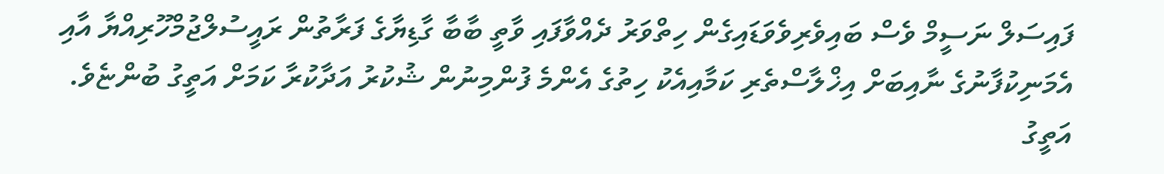ފައިސަލް ނަސީމް ވެސް ބައިވެރިވެވަޑައިގެން ހިތްވަރު ދެއްވާފައި ވާތީ ބާބާ ގާޑިޔާގެ ފަރާތުން ރައީސުލްޖުމްހޫރިއްޔާ އާއި އެމަނިކުފާނުގެ ނާއިބަށް އިޚްލާސްތެރި ކަމާއިއެކު ހިތުގެ އެންމެ ފުންމިނުން ޝުކުރު އަދާކުރާ ކަމަށް އަތީގު ބުންޏެވެ.
އަތީގު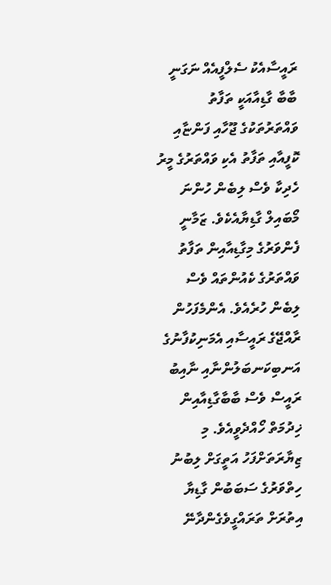ރައީސާއެކު ސެލްފީއެއް ނަގަނީ
ބާބާ ގާޑިއާއަކީ ތަފާތު ވައްތަރުތަކުގެ ޖޫހާއި ފަންޏާއި ކޮފީއާއި ތަފާތު އެކި ވައްތަރުގެ މީރު ހެދިކާ ވެސް ލިބެން ހުންނަ މޯބައިލް ގާޑިޔާއެކެވެ. ޒަމާނީ ފެންވަރުގެ މިގާޑިއާއިން ތަފާތު ވައްތަރުގެ ކެއުންތައް ވެސް ލިބެން ހުރެއެވެ. އެންމެފަހުން ރާއްޖޭގެ ރައީސާއި އެމަނިކުފާނުގެ އަނބިކަނބަލުންނާއި ނާއިބު ރައީސް ވެސް ބާބާގާޑިއާއިން ޚިދުމަތް ހޯއްދެވީއެވެ. މި ޒިޔާރަތަށްފަހު އަތީގަށް ލިބުނު ހިތްވަރުގެ ސަބަބުން ގާޑިޔާ އިތުރަށް ތަރައްގީވެގެންދާނޭ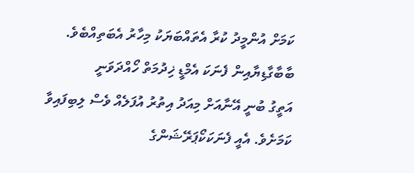ކަމަށް އުންމީދު ކުރާ އެތައްބަޔަކު މިހާރު އެބަތިއްބެވެ.
ބާބާގާޑިޔާއިން ފެނަކަ އެމްޑީ ޚިދުމަތް ހޯއްދަވަނީ
އަތީގު ބުނީ އޭނާއަށް މިއަދު އިތުރު އުފަލެއް ވެސް ލިބިފައިވާ ކަމަށެވެ. އެއީ ފެނަކަކޯޕަރޭޝަންގެ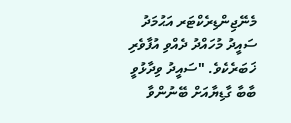މެނޭޖިންޑިރެކްޓަރ އަޙުމަދު ސައީދު މުހައްދު ދެއްވި އުފާވެރި ޚަބަރެކެވެ. "ސައީދު ވިދާޅުވީ ބާބާ ގާޑިޔާއަށް ބޭނުންވާ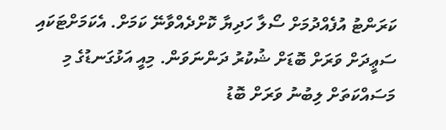ކަރަންޓު އުފެއްދުމަށް ސޯލާ ހަދިޔާ ކޮށްދެއްވާނޭ ކަމަށް. އެކަމަށްޓަކައި ސަޢީދަށް ވަރަށް ބޮޑަށް ޝުކުރު ދަންނަވަން. މިއީ އަޅުގަނޑުގެ މި މަސައްކަތަށް ލިބުނު ވަރަށް ބޮޑު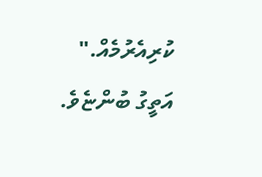ކުރިއެރުމެއް." އަތީގު ބުންޏެވެ.